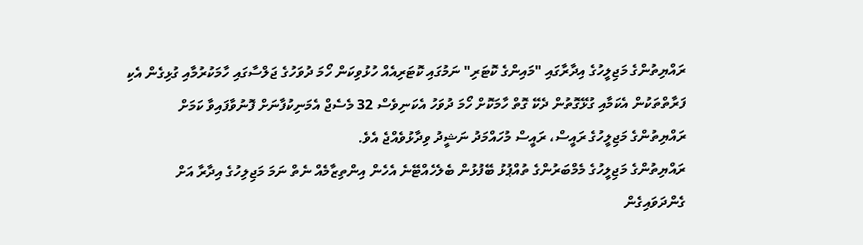ރައްޔިތުންގެ މަޖިލީހުގެ އިދާރާގައި "މައިންގެ ކޮޓަރި" ނަމުގައި ކޮޓަރިއެއް ހުޅުވިކަން ހޯމަ ދުވަހުގެ ޖަލްސާގައި ހާމަކުރުމާއި ގުޅިގެން އެކި ފަރާތްތަކުން އެކަމާއި ގުޅޭގޮތުން ދެކޭ ގޮތް ހާމަކޮށް ހޯމަ ދުވަހު އެކަނިވެސް 32 މެސެޖް އެމަނިކުފާނަށް ފޮނުވާފައިވާ ކަމަށް ރައްޔިތުންގެ މަޖިލީހުގެ ރައީސް، ރައީސް މުހައްމަދު ނަޝީދު ވިދާޅުވެއްޖެ އެވެ.
ރައްޔިތުންގެ މަޖިލީހުގެ މެމްބަރުންގެ ތުއްޕުޅު ބޭފުޅުން ބެލެހެއްޓޭނެ އެހެން އިންތިޒާމެއް ނެތް ނަމަ މަޖިލިހުގެ އިދާރާ އަށް ގެންދަވައިގެން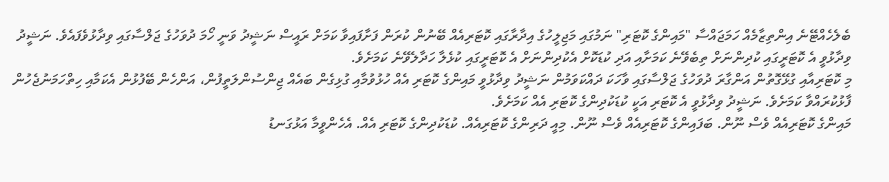ބެލެހެއްޓޭނެ އިންތިޒާމެއް ހަމަޖައްސާ "މައިންގެ ކޮޓަރި" ނަމުގައި މަޖިލީހުގެ އިދާރާގައި ކޮޓަރިއެއް ބޭނުން ކުރަން ފަށާފައިވާ ކަމަށް ރައީސް ނަޝީދު ވަނީ ހޯމަ ދުވަހުގެ ޖަލްސާގައި ވިދާޅުވެފައެވެ. ނަޝީދު ވިދާޅުވީ އެ ކޮޓަރީގައި ކުދިންނަށް ތިބެވޭނެ ކަމަށާއި އަދި ކުޑަކޮށް އެކުދިންނަށް އެ ކޮޓަރީގައި ކުޅެލާ ހަދާލެވޭނެ ކަމަށެވެ.
މި ކޮޓަރިއާއި ގުޅޭގޮތުން އަންގާރަ ދުވަހުގެ ޖަލްސާގައި ވާހަކަ ދައްކަވަމުން ނަޝީދު ވިދާޅުވީ މައިންގެ ކޮޓަރި އެއް ހުޅުވުމާއި ގުޅިގެން ބައެއް ޖިންސުންލަތީފުން، އަންހެން ބޭފުޅުން އެކަމާއި ހިތްހަމަނުޖެހުން ފާޅުކުރައްވާ ކަމަށެވެ. ނަޝީދު ވިދާޅުވީ އެ ކޮޓަރި އަކީ ކުޑަކުދިންގެ ކޮޓަރި އެއް ކަމަށެވެ.
މައިންގެ ކޮޓަރިއެއް ވެސް ނޫން. ބަފައިންގެ ކޮޓަރިއެއް ވެސް ނޫން. މިއީ ދަރިންގެ ކޮޓަރިއެއް. ކުޑަކުދިންގެ ކޮޓަރި އެއް. އެހެންވީމާ އަޅުގަނޑު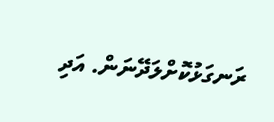ރަނގަޅުކޮށްލަދޭނަން. އަދި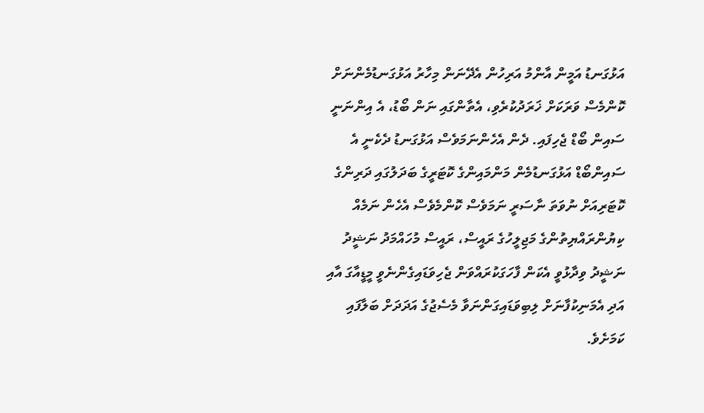އަޅުގަނޑު އަމީން އާންމު އަރިހުން އެދޭނަން މިހާރު އަޅުގަނޑުމެންނަށް ކޮންމެސް ވަރަކަށް ޚަރަދުކުރެވި، އެތާންގައި ނަން ބޯޑު، އެ އިންނަނީ ސައިން ބޯޑް ޖެހިފައި. ދެން އެހެންނަމަވެސް އަޅުގަނޑު ދެކެނީ އެ ސައިންބޯޑް އަޅުގަނޑުމެން މަންމައިންގެ ކޮޓަރީގެ ބަދަލުގައި ދަރިންގެ ކޮޓަރިއަށް ނުވަތަ ނާސަރީ ނަމަވެސް ކޮންމެވެސް އެހެން ނަމެއް ކިޔުންރައްޔިތުންގެ މަޖިލީހުގެ ރައީސް، ރައީސް މުހައްމަދު ނަޝީދު
ނަޝީދު ވިދާޅުވީ އެކަން ފާހަގަކުރައްވަން ޖެހިވަޑައިގެންނެވީ މީޑީއާގަ އާއި އަދި އެމަނިކުފާނަށް ލިބިވަޑައިގަންނަވާ މެސެޖުގެ އަދަދަށް ބަލާފައި ކަމަށެވެ.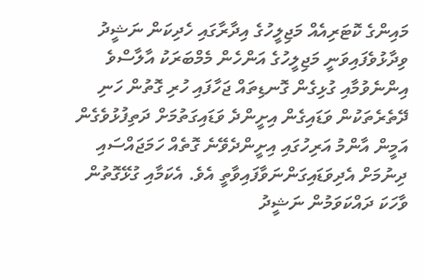މައިންގެ ކޮޓަރިއެއް މަޖިލީހުގެ އިދާރާގައި ހެދިކަން ނަޝީދު ވިދާޅުވެފައިވަނީ މަޖިލީހުގެ އަންހެން މެމްބަރަކު އާލާސްވެ އިންނެވުމާއި ގުޅިގެން ގޮނޑިތައް ޖަހާފައި ހުރި ގޮތުން ހަނި ދޭތެރެތަކުން ވަޑައިގެން އިށީންދެ ވަޑައިގަތުމަށް ދަތިފުޅުވެގެން އަމީން އާންމު އަރިހުގައި އިށީންދެވޭނެ ގޮތެއް ހަމަޖައްސައި ދިނުމަށް އެދިވަޑައިގަންނަވާފައިވާތީ އެވެ. އެކަމާއި ގުޅޭގޮތުން ވާހަކަ ދައްކަވަމުން ނަޝީދު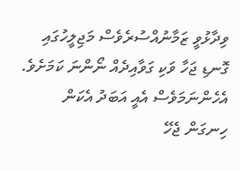ވިދާޅުވީ ޒަމާނުއްސުރެވެސް މަޖިލީހުގައި ގޮނޑި ޖަހާ ވަކި ގަވާއިދެއް ނޯންނަ ކަމަށެވެ. އެހެންނަމަވެސް އެއީ އަބަދު އެކަން ހިނގަން ޖެހޭ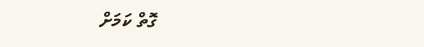ގޮތް ކަމަށް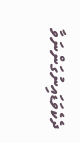ދެކެވަޑައިނުގަންނަވާ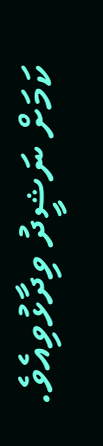ކަމަށް ނަޝީދު ވިދާޅުވިއެވެ.